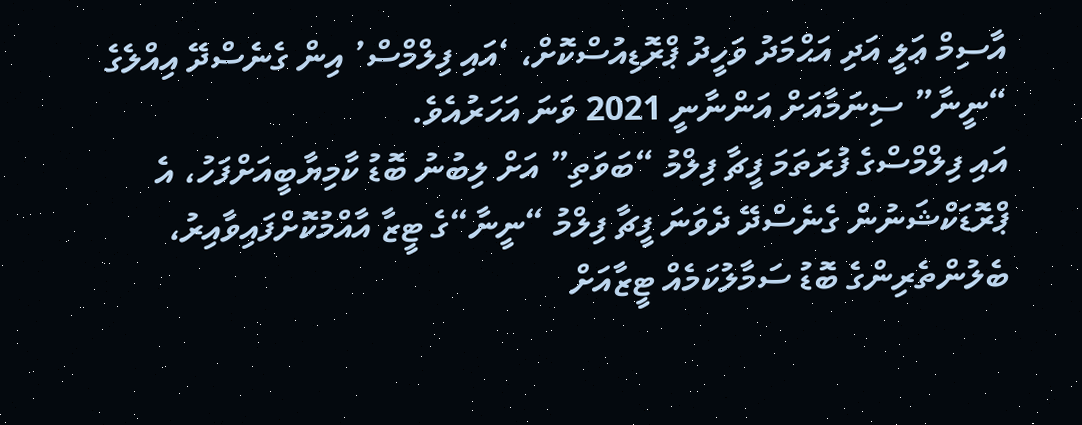އާސިމް ޢަލީ އަދި އަޙްމަދު ވަހީދު ޕްރޮޑިއުސްކޮށް، ‘އައި ފިލްމްސް’ އިން ގެނެސްދޭ އިއްލެގެ “ނީނާ” ސިނަމާއަށް އަންނާނީ 2021 ވަނަ އަހަރުއެވެ.
އައި ފިލްމްސްގެ ފުރަތަމަ ފީޗާ ފިލްމު “ބަވަތި” އަށް ލިބުނު ބޮޑު ކާމިޔާބީއަށްފަހު، އެ ޕްރޮޑަކްޝަނުން ގެނެސްދޭ ދެވަނަ ފީޗާ ފިލްމު “ނީނާ“ގެ ޓީޒާ އާއްމުކޮށްފައިވާއިރު، ބެލުންތެރިންގެ ބޮޑު ސަމާލުކަމެއް ޓީޒާއަށް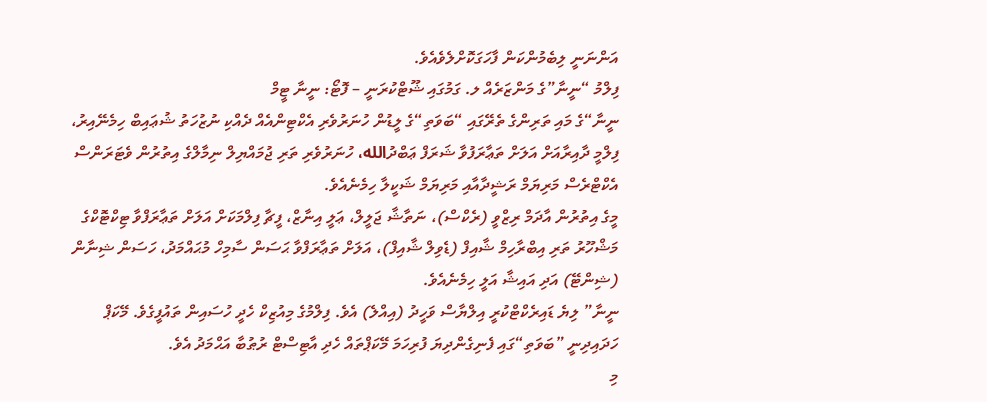އަންނަނީ ލިބެމުންކަން ފާހަގަކޮށްލެވެއެވެ.
ފިލްމު “ނީނާ”ގެ މަންޒަރެއް ލ. ގަމުގައި ޝޫޓްކުރަނީ – ފޮޓޯ: ނީނާ ޓީމް
ނީނާ“ގެ މައި ތަރިންގެ ތެރޭގައި “ބަވަތި“ގެ ލީޑުން ހުނަރުވެރި އެކްޓިންއެއް ދެއްކި ނުޒުހަތު ޝުޢައިބް ހިމެނޭއިރު، ފިލްމީ ދާއިރާއަށް އަލަށް ތަޢާރަފުވާ ޝަރަފް ޢަބްދުالله، ހުނަރުވެރި ތަރި ޖުމައްޔިލް ނިމާލްގެ އިތުރުން ވެޓަރަންސް އެކްޓްރެސް މަރިޔަމް ރަޝީދާއާއި މަރިޔަމް ޝަކީލާ ހިމެނެއެވެ.
މީގެ އިތުރުން އާދަމް ރިޒްވީ (ރެކްސް)، ނަތާޝާ ޖަލީލް، ޢަލީ އިނާޒް، ފީޗާ ފިލްމަކަށް އަލަށް ތަޢާރަފްވާ ޓިކްޓޮކްގެ މަޝްހޫރު ތަރި އިބްރާހިމް ޝާއިފް (ޑެވިލް ޝާއިފް)، އަލަށް ތަޢާރަފްވާ ޙަސަން ސާމިހް މުޙައްމަދު، ހަސަން ޝިނާން (ޝިންޓޭ) އަދި އައިޝާ އަލީ ހިމެނެއެވެ.
ނީނާ” ލިޔެ ޑައިރެކްޓްކުރީ އިލްޔާސް ވަހީދު (އިއްލެ) އެވެ. ފިލްމުގެ މިއުޒިކް ހެދީ ހުސައިން ތައުފީގެވެ. މޭކަޕް ހަދައިދިނީ ”ބަވަތި“ގައި ފެނިގެންދިޔަ ފުރިހަމަ މޭކަޕްތައް ހެދި އާޓިސްޓް ރުޠުބާ އަޙްމަދު އެވެ.
މި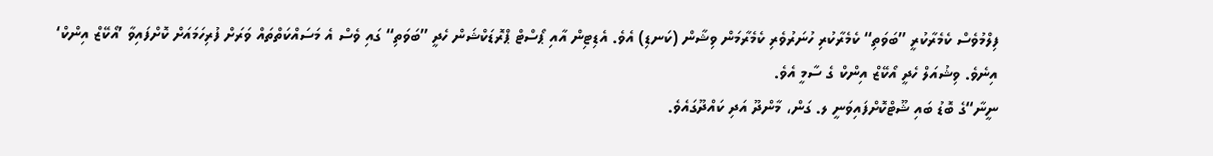ފިލްމުވެސް ކެމެރާކުރީ ”ބަވަތި“ ކެމެރާކުރި ހުނަރުވެރި ކެމެރާމަން ވިޝާން (ކަނޑި) އެވެ. އެޑިޓިން އާއި ޕޯސްޓް ޕްރޮޑަކްޝަން ހެދީ ”ބަވަތި“ ގައި ވެސް އެ މަސައްކަތްތައް ވަރަށް ފުރިހަމައަށް ކޮށްފައިވާ ’އޯކޭޒް އިންކް‘ އިނެވެ. ވިޝުއަލް ހެދީ އޯކޭޒް އިންކް ގެ ސާމީ އެވެ.
ނީނާ“ގެ ބޮޑު ބައި ޝޫޓްކޮށްފައިވަނީ ލ. ގަން، މާންދޫ އަދި ކައްދޫގައެވެ.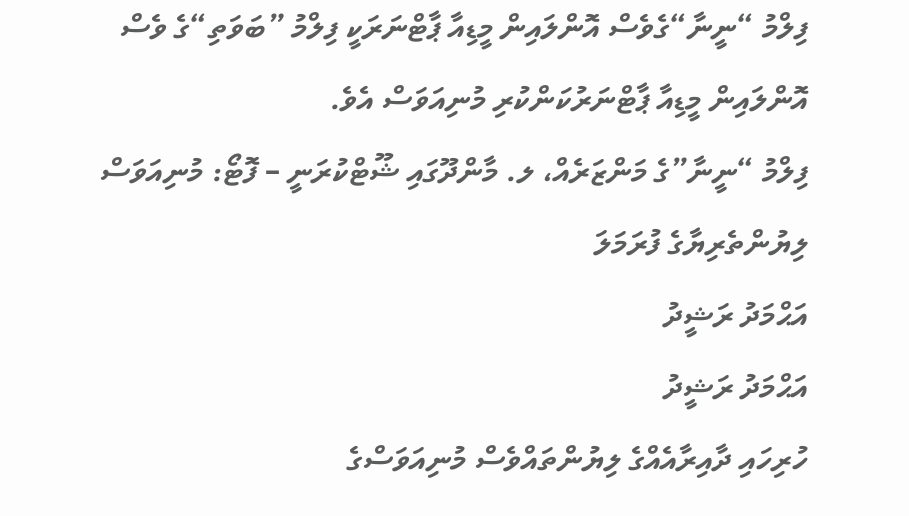ފިލްމު “ނީނާ“ގެވެސް އޮންލައިން މީޑިއާ ޕާޓްނަރަކީ ފިލްމު ”ބަވަތި“ގެ ވެސް އޮންލައިން މީޑިއާ ޕާޓްނަރުކަންކުރި މުނިއަވަސް އެވެ.
ފިލްމު “ނީނާ”ގެ މަންޒަރެއް، ލ. މާންދޫގައި ޝޫޓްކުރަނީ – ފޮޓޯ: މުނިއަވަސް
ލިޔުންތެރިޔާގެ ފުރަމަލަ
އަޙްމަދު ރަޝީދު
އަޙްމަދު ރަޝީދު
ހުރިހައި ދާއިރާއެއްގެ ލިޔުންތައްވެސް މުނިއަވަސްގެ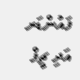ފައުންޑަރ އަދި ޗީފް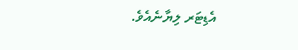އެޑިޓަރ ލިޔާނެއެވެ.